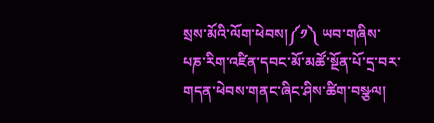སྲས་མོའི་ལོག་ཕེབས།༼༡༽ ཡབ་གཞིས་པཎ་རིག་འཛིན་དབང་མོ་མཚོ་སྔོན་པོ་དྲ་བར་གདན་ཕེབས་གནང་ཞིང་ཤིས་ཚིག་བསྩལ།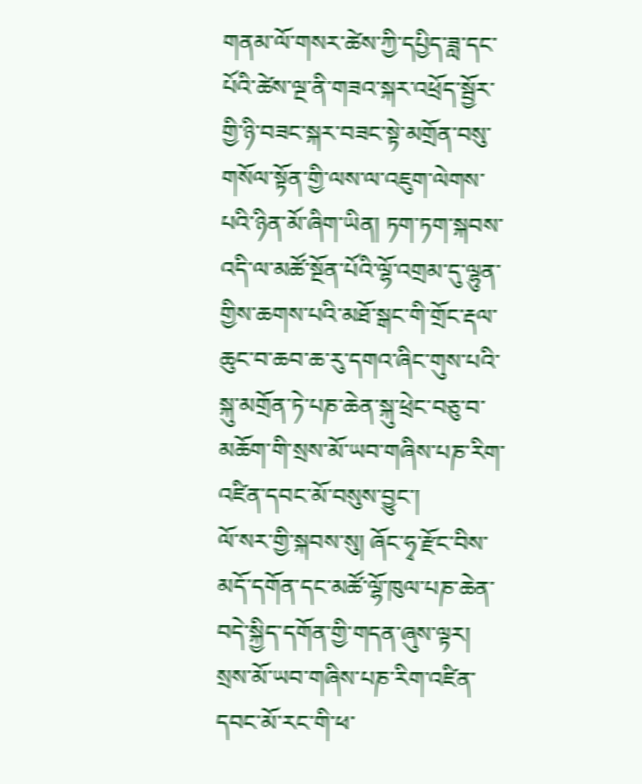གནམ་ལོ་གསར་ཚེས་ཀྱི་དཔྱིད་ཟླ་དང་པོའི་ཚེས་ལྔ་ནི་གཟའ་སྐར་འཕྲོད་སྦྱོར་གྱི་ཉི་བཟང་སྐར་བཟང་སྟེ་མགྲོན་བསུ་གསོལ་སྟོན་གྱི་ལས་ལ་འཇུག་ལེགས་པའི་ཉིན་མོ་ཞིག་ཡིན། ཏག་ཏག་སྐབས་འདི་ལ་མཚོ་སྔོན་པོའི་ལྷོ་འགྲམ་དུ་ལྷུན་གྱིས་ཆགས་པའི་མཐོ་སྒང་གི་གྲོང་རྡལ་ཆུང་བ་ཆབ་ཆ་རུ་དགའ་ཞིང་གུས་པའི་སྐུ་མགྲོན་ཏེ་པཎ་ཆེན་སྐུ་ཕྲེང་བཅུ་བ་མཆོག་གི་སྲས་མོ་ཡབ་གཞིས་པཎ་རིག་འཛིན་དབང་མོ་བསུས་བྱུང་།
ལོ་སར་གྱི་སྐབས་སུ། ཞོང་ཧྭ་རྫོང་བིས་མདོ་དགོན་དང་མཚོ་ལྷོ་ཁུལ་པཎ་ཆེན་བདེ་སྐྱིད་དགོན་གྱི་གདན་ཞུས་ལྟར། སྲས་མོ་ཡབ་གཞིས་པཎ་རིག་འཛིན་དབང་མོ་རང་གི་ཕ་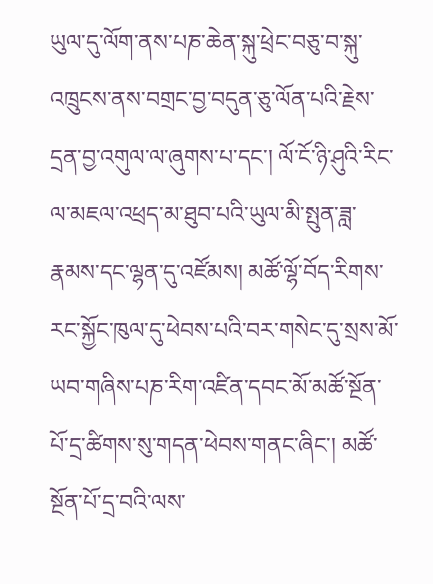ཡུལ་དུ་ལོག་ནས་པཎ་ཆེན་སྐུ་ཕྲེང་བཅུ་བ་སྐུ་འཁྲུངས་ནས་བགྲང་བྱ་བདུན་ཅུ་ལོན་པའི་རྗེས་དྲན་བྱ་འགུལ་ལ་ཞུགས་པ་དང་། ལོ་ངོ་ཉི་ཤུའི་རིང་ལ་མཇལ་འཕྲད་མ་ཐུབ་པའི་ཡུལ་མི་སྤུན་ཟླ་རྣམས་དང་ལྷན་དུ་འཛོམས། མཚོ་ལྷོ་བོད་རིགས་རང་སྐྱོང་ཁུལ་དུ་ཕེབས་པའི་བར་གསེང་དུ་སྲས་མོ་ཡབ་གཞིས་པཎ་རིག་འཛིན་དབང་མོ་མཚོ་སྔོན་པོ་དྲ་ཚིགས་སུ་གདན་ཕེབས་གནང་ཞིང་། མཚོ་སྔོན་པོ་དྲ་བའི་ལས་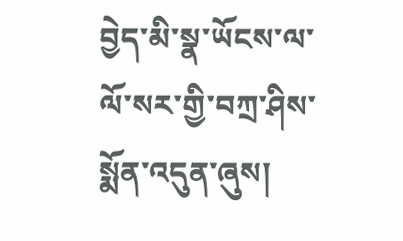བྱེད་མི་སྣ་ཡོངས་ལ་ལོ་སར་གྱི་བཀྲ་ཤིས་སྨོན་འདུན་ཞུས།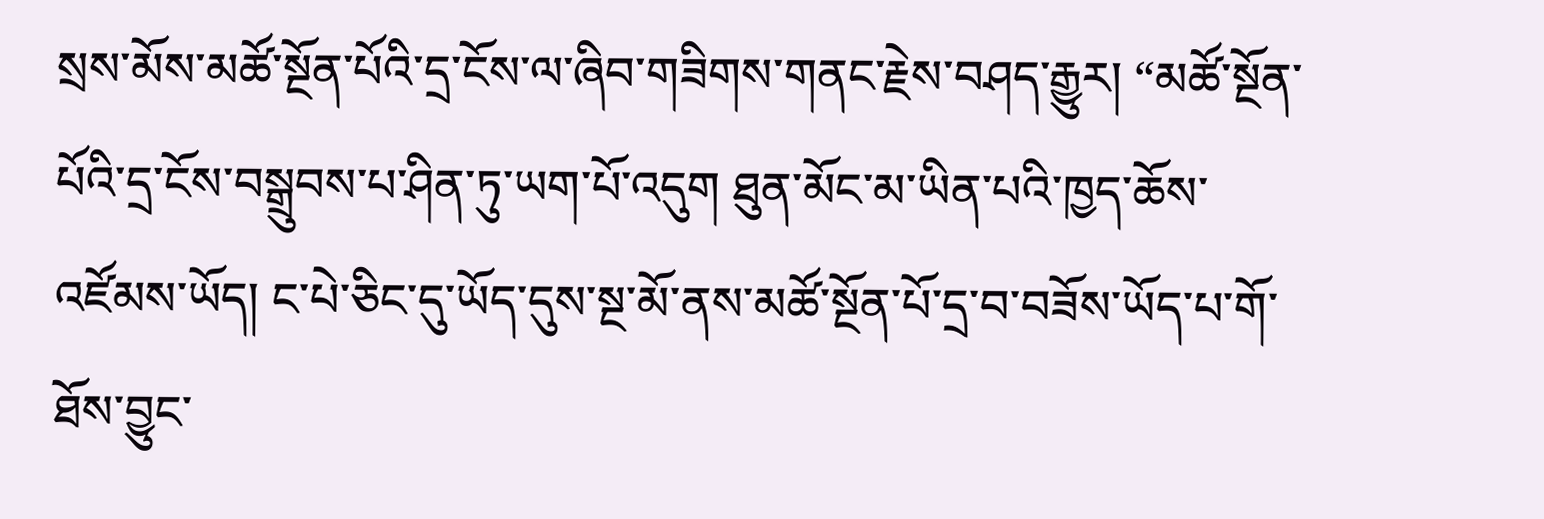སྲས་མོས་མཚོ་སྔོན་པོའི་དྲ་ངོས་ལ་ཞིབ་གཟིགས་གནང་རྗེས་བཤད་རྒྱུར། “མཚོ་སྔོན་པོའི་དྲ་ངོས་བསྒྲུབས་པ་ཤིན་ཏུ་ཡག་པོ་འདུག ཐུན་མོང་མ་ཡིན་པའི་ཁྱད་ཆོས་འཛོམས་ཡོད། ང་པེ་ཅིང་དུ་ཡོད་དུས་སྔ་མོ་ནས་མཚོ་སྔོན་པོ་དྲ་བ་བཟོས་ཡོད་པ་གོ་ཐོས་བྱུང་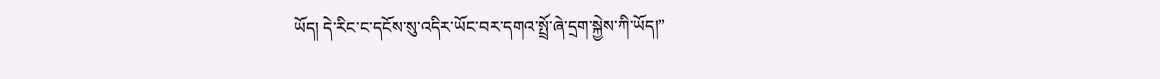ཡོད། དེ་རིང་ང་དངོས་སུ་འདིར་ཡོང་བར་དགའ་སྤྲོ་ཞེ་དྲག་སྐྱེས་ཀི་ཡོད།”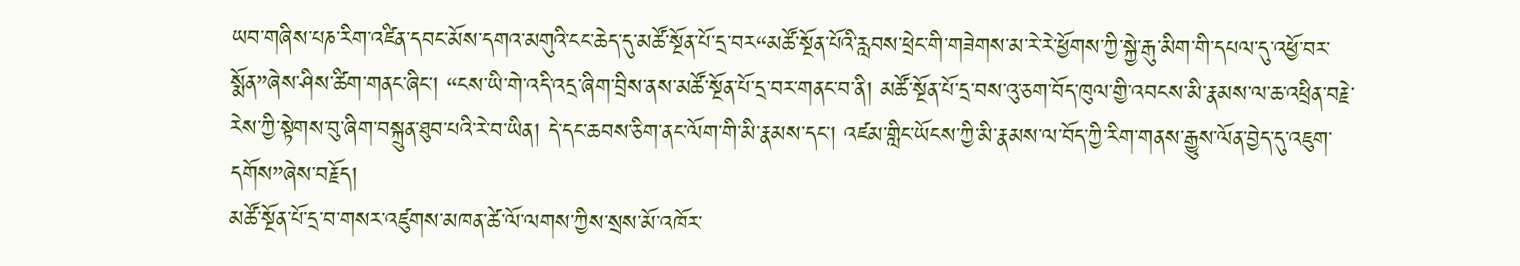ཡབ་གཞིས་པཎ་རིག་འཛིན་དབང་མོས་དགའ་མགུའི་ངང་ཆེད་དུ་མཚོ་སྔོན་པོ་དྲ་བར“མཚོ་སྔོན་པོའི་རླབས་ཕྲེང་གི་གཟེགས་མ་རེ་རེ་ཕྱོགས་ཀྱི་སྐྱེ་རྒུ་མིག་གི་དཔལ་དུ་འཕྱོ་བར་སྨོན”ཞེས་ཤིས་ཚིག་གནང་ཞིང་། “ངས་ཡི་གེ་འདི་འདྲ་ཞིག་བྲིས་ནས་མཚོ་སྔོན་པོ་དྲ་བར་གནང་བ་ནི། མཚོ་སྔོན་པོ་དྲ་བས་འུ་ཅག་བོད་ཁུལ་གྱི་འབངས་མི་རྣམས་ལ་ཆ་འཕྲིན་བརྗེ་རེས་ཀྱི་སྟེགས་བུ་ཞིག་བསྐྲུན་ཐུབ་པའི་རེ་བ་ཡིན། དེ་དང་ཆབས་ཅིག་ནང་ལོག་གི་མི་རྣམས་དང་། འཛམ་གླིང་ཡོངས་ཀྱི་མི་རྣམས་ལ་བོད་ཀྱི་རིག་གནས་རྒྱུས་ལོན་བྱེད་དུ་འཇུག་དགོས”ཞེས་བརྗོད།
མཚོ་སྔོན་པོ་དྲ་བ་གསར་འཛུགས་མཁན་ཚེ་ལོ་ལགས་ཀྱིས་སྲས་མོ་འཁོར་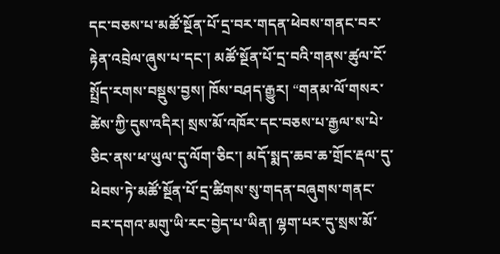དང་བཅས་པ་མཚོ་སྔོན་པོ་དྲ་བར་གདན་ཕེབས་གནང་བར་རྟེན་འབྲེལ་ཞུས་པ་དང་། མཚོ་སྔོན་པོ་དྲ་བའི་གནས་ཚུལ་ངོ་སྤྲོད་རགས་བསྡུས་བྱས། ཁོས་བཤད་རྒྱུར། “གནམ་ལོ་གསར་ཚེས་ཀྱི་དུས་འདིར། སྲས་མོ་འཁོར་དང་བཅས་པ་རྒྱལ་ས་པེ་ཅིང་ནས་ཕ་ཡུལ་དུ་ལོག་ཅིང་། མདོ་སྨད་ཆབ་ཆ་གྲོང་རྡལ་དུ་ཕེབས་ཏེ་མཚོ་སྔོན་པོ་དྲ་ཚིགས་སུ་གདན་བཞུགས་གནང་བར་དགའ་མགུ་ཡི་རང་བྱེད་པ་ཡིན། ལྷག་པར་དུ་སྲས་མོ་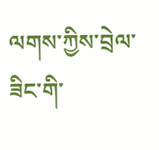ལགས་ཀྱིས་བྲེལ་ཟིང་གི་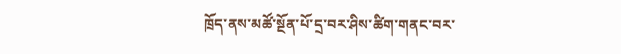ཁྲོད་ནས་མཚོ་སྔོན་པོ་དྲ་བར་ཤིས་ཚིག་གནང་བར་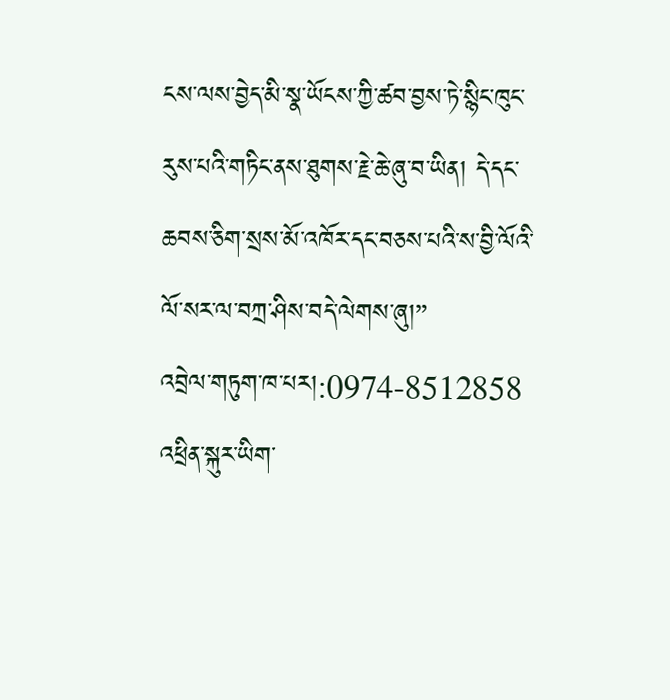ངས་ལས་བྱེད་མི་སྣ་ཡོངས་ཀྱི་ཚབ་བྱས་ཏེ་སྙིང་ཁུང་རུས་པའི་གཏིང་ནས་ཐུགས་རྗེ་ཆེ་ཞུ་བ་ཡིན། དེ་དང་ཆབས་ཅིག་སྲས་མོ་འཁོར་དང་བཅས་པའི་ས་བྱི་ལོའི་ལོ་སར་ལ་བཀྲ་ཤིས་བདེ་ལེགས་ཞུ།”
འབྲེལ་གཏུག་ཁ་པར།:0974-8512858
འཕྲིན་སྐུར་ཡིག་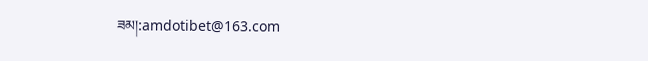ཟམ།:amdotibet@163.com